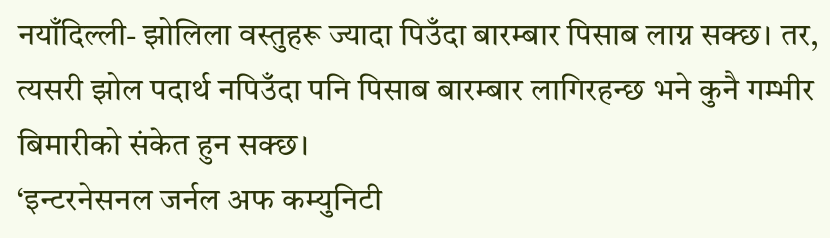नयाँदिल्ली- झोलिला वस्तुहरू ज्यादा पिउँदा बारम्बार पिसाब लाग्न सक्छ। तर, त्यसरी झोल पदार्थ नपिउँदा पनि पिसाब बारम्बार लागिरहन्छ भने कुनै गम्भीर बिमारीको संकेत हुन सक्छ।
‘इन्टरनेसनल जर्नल अफ कम्युनिटी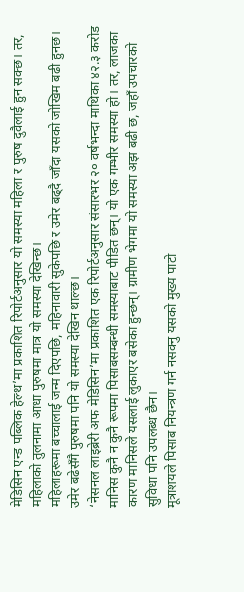मेडिसिन एन्ड पब्लिक हेल्थ’मा प्रकाशित रिपोर्टअनुसार यो समस्या महिला र पुरुष दुवैलाई हुन सक्छ। तर, महिलाको तुलनामा आधा पुरुषमा मात्र यो समस्या देखिन्छ।
महिलाहरूमा बच्चालाई जन्म दिएपछि, महिनावारी सुकेपछि र उमेर बढ्दै जाँदा यसको जोखिम बढी हुनछ। उमेर बढेसँगै पुरुषमा पनि यो समस्या देखिन थाल्छ।
‘नेसनल लाइब्रेरी अफ मेडिसिन’मा प्रकाशित एक रिपोर्टअनुसार संसारभर २० वर्षभन्दा माथिका ४२.३ करोड मानिस कुनै न कुनै रूपमा पिसाबसम्बन्धी समस्याबाट पीडित छन्। यो एक गम्भीर समस्या हो। तर, लाजका कारण मानिसले यसलाई लुकाएर बसेका हुन्छन्। ग्रामीण भेगमा यो समस्या अझ बढी छ, जहाँ उपचारको सुविधा पनि उपलब्ध छैन।
मूत्राशयले पिसाब नियन्त्रण गर्न नसक्नु यसको मुख्य पाटो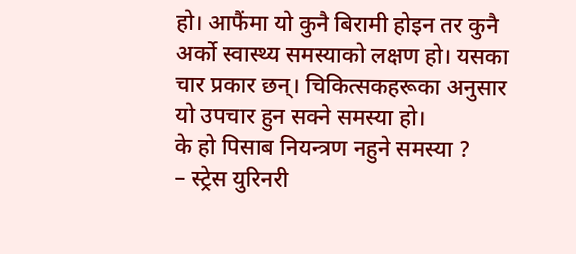हो। आफैंमा यो कुनै बिरामी होइन तर कुनै अर्को स्वास्थ्य समस्याको लक्षण हो। यसका चार प्रकार छन्। चिकित्सकहरूका अनुसार यो उपचार हुन सक्ने समस्या हो।
के हो पिसाब नियन्त्रण नहुने समस्या ?
– स्ट्रेस युरिनरी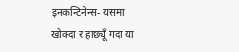इनकन्टिनेन्स- यसमा खोक्दा र हाछ्यूँ गदा या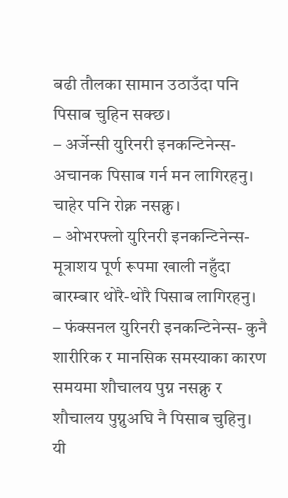बढी तौलका सामान उठाउँदा पनि पिसाब चुहिन सक्छ।
– अर्जेन्सी युरिनरी इनकन्टिनेन्स- अचानक पिसाब गर्न मन लागिरहनु। चाहेर पनि रोक्न नसक्नु।
– ओभरफ्लो युरिनरी इनकन्टिनेन्स- मूत्राशय पूर्ण रूपमा खाली नहुँदा बारम्बार थोरै-थोरै पिसाब लागिरहनु।
– फंक्सनल युरिनरी इनकन्टिनेन्स- कुनै शारीरिक र मानसिक समस्याका कारण समयमा शौचालय पुग्न नसक्नु र शौचालय पुग्नुअघि नै पिसाब चुहिनु।
यी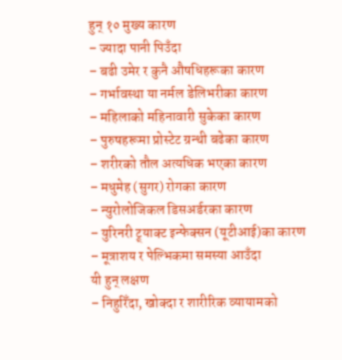हुन् १० मुख्य कारण
– ज्यादा पानी पिउँदा
– बढी उमेर र कुनै औषधिहरूका कारण
– गर्भावस्था या नर्मल डेलिभरीका कारण
– महिलाको महिनावारी सुकेका कारण
– पुरुषहरूमा प्रोस्टेट ग्रन्थी बढेका कारण
– शरीरको तौल अत्यधिक भएका कारण
– मधुमेह (सुगर) रोगका कारण
– न्युरोलोजिकल डिसअर्डरका कारण
– युरिनरी ट्र्याक्ट इन्फेक्सन (यूटीआई)का कारण
– मूत्राशय र पेल्भिकमा समस्या आउँदा
यी हुन् लक्षण
– निहुरिँदा, खोक्दा र शारीरिक व्यायामको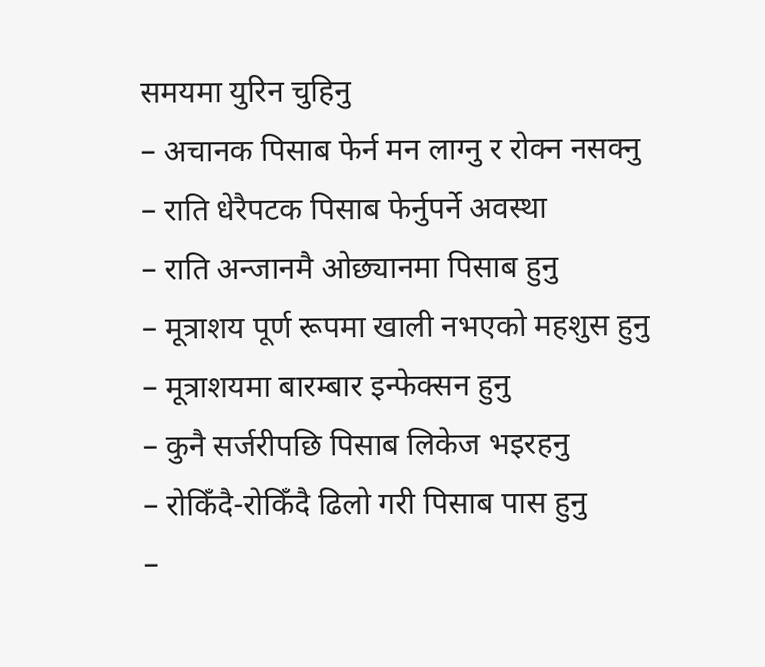समयमा युरिन चुहिनु
– अचानक पिसाब फेर्न मन लाग्नु र रोक्न नसक्नु
– राति धेरैपटक पिसाब फेर्नुपर्ने अवस्था
– राति अन्जानमै ओछ्यानमा पिसाब हुनु
– मूत्राशय पूर्ण रूपमा खाली नभएको महशुस हुनु
– मूत्राशयमा बारम्बार इन्फेक्सन हुनु
– कुनै सर्जरीपछि पिसाब लिकेज भइरहनु
– रोकिँदै-रोकिँदै ढिलो गरी पिसाब पास हुनु
–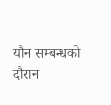यौन सम्बन्धको दौरान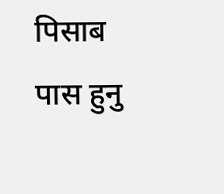पिसाब पास हुनु